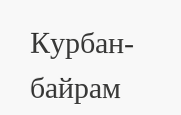Курбан-байрам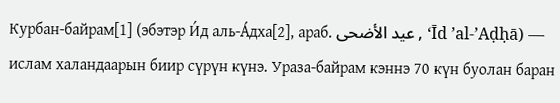Курбан-байрам[1] (эбэтэр И́д аль-А́дха[2], араб. عيد الأضحى , ‘Īd ’al-’Aḍḥā) — ислам халандаарын биир сүрүн күнэ. Ураза-байрам кэннэ 70 күн буолан баран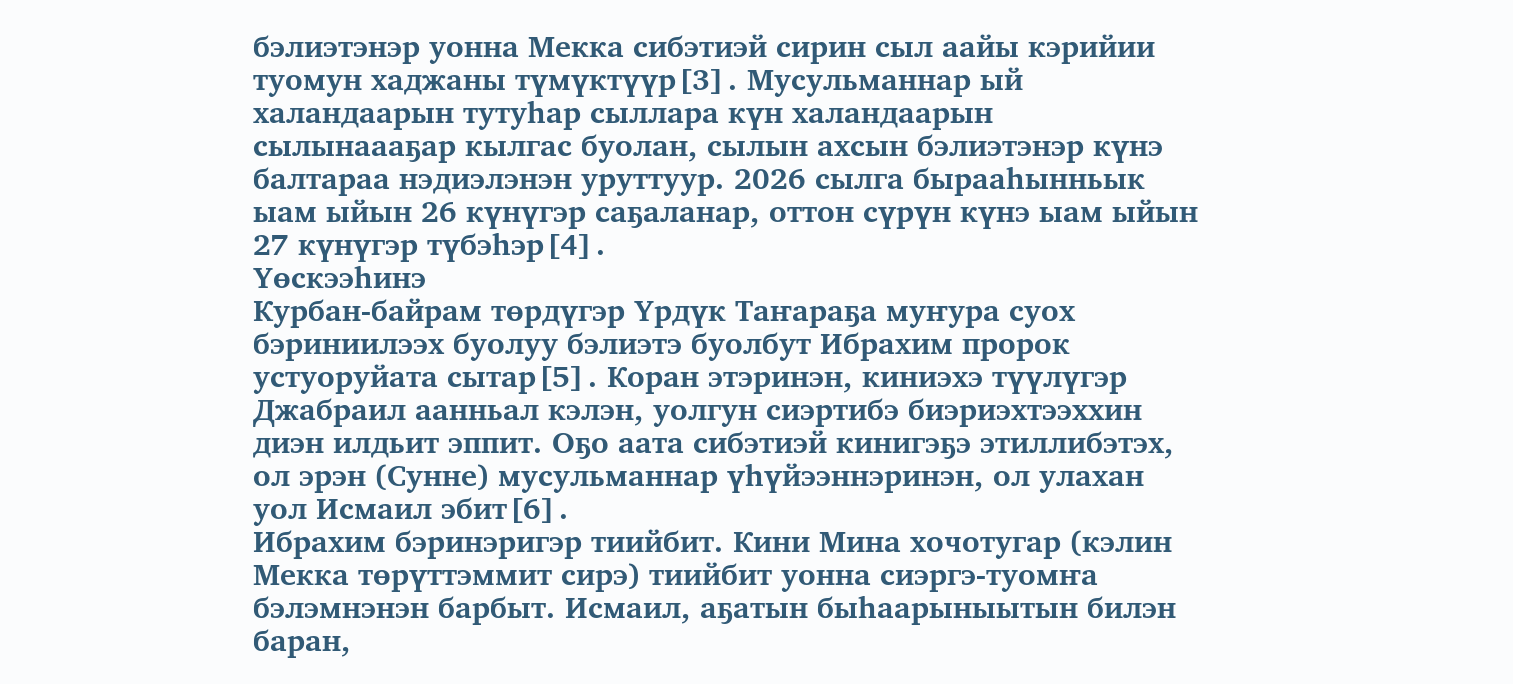бэлиэтэнэр уонна Мекка сибэтиэй сирин сыл аайы кэрийии туомун хаджаны түмүктүүр[3]. Мусульманнар ый халандаарын тутуһар сыллара күн халандаарын сылынаааҕар кылгас буолан, сылын ахсын бэлиэтэнэр күнэ балтараа нэдиэлэнэн уруттуур. 2026 сылга бырааһынньык ыам ыйын 26 күнүгэр саҕаланар, оттон сүрүн күнэ ыам ыйын 27 күнүгэр түбэһэр[4].
Үөскээһинэ
Курбан-байрам төрдүгэр Үрдүк Таҥараҕа муҥура суох бэриниилээх буолуу бэлиэтэ буолбут Ибрахим пророк устуоруйата сытар[5]. Коран этэринэн, киниэхэ түүлүгэр Джабраил аанньал кэлэн, уолгун сиэртибэ биэриэхтээххин диэн илдьит эппит. Оҕо аата сибэтиэй кинигэҕэ этиллибэтэх, ол эрэн (Сунне) мусульманнар үһүйээннэринэн, ол улахан уол Исмаил эбит[6].
Ибрахим бэринэригэр тиийбит. Кини Мина хочотугар (кэлин Мекка төрүттэммит сирэ) тиийбит уонна сиэргэ-туомҥа бэлэмнэнэн барбыт. Исмаил, аҕатын быһаарыныытын билэн баран,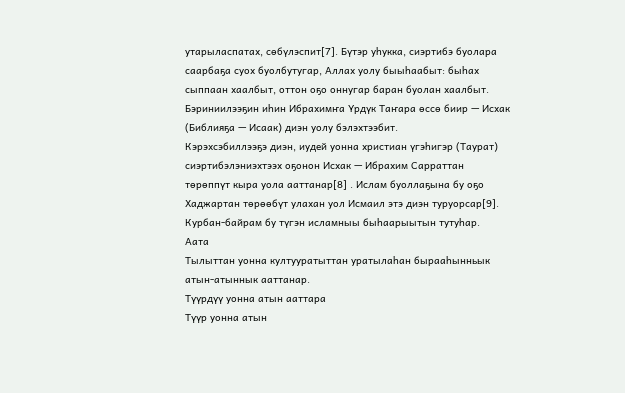утарыласпатах, сөбүлэспит[7]. Бүтэр уһукка, сиэртибэ буолара саарбаҕа суох буолбутугар, Аллах уолу быыһаабыт: быһах сыппаан хаалбыт, оттон оҕо оннугар баран буолан хаалбыт. Бэриниилээҕин иһин Ибрахимҥа Үрдүк Таҥара өссө биир — Исхак (Библияҕа — Исаак) диэн уолу бэлэхтээбит.
Кэрэхсэбиллээҕэ диэн, иудей уонна христиан үгэһигэр (Таурат) сиэртибэлэниэхтээх оҕонон Исхак — Ибрахим Сарраттан төрөппүт кыра уола ааттанар[8] . Ислам буоллаҕына бу оҕо Хаджартан төрөөбүт улахан уол Исмаил этэ диэн туруорсар[9]. Курбан-байрам бу түгэн исламныы быһаарыытын тутуһар.
Аата
Тылыттан уонна култууратыттан уратылаһан бырааһынньык атын-атыннык ааттанар.
Түүрдүү уонна атын ааттара
Түүр уонна атын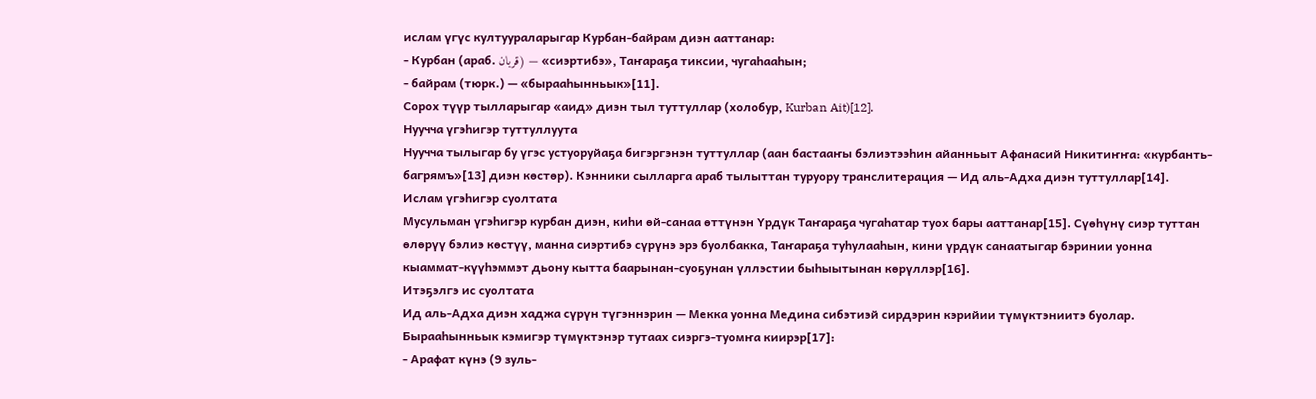ислам үгүс култуураларыгар Курбан-байрам диэн ааттанар:
- Курбан (араб. قربان) — «сиэртибэ», Таҥараҕа тиксии, чугаһааһын;
- байрам (тюрк.) — «бырааһынньык»[11].
Сорох түүр тылларыгар «аид» диэн тыл туттуллар (холобур, Kurban Ait)[12].
Нуучча үгэһигэр туттуллуута
Нуучча тылыгар бу үгэс устуоруйаҕа бигэргэнэн туттуллар (аан бастааҥы бэлиэтээһин айанньыт Афанасий Никитиҥҥа: «курбанть-багрямъ»[13] диэн көстөр). Кэнники сылларга араб тылыттан туруору транслитерация — Ид аль-Адха диэн туттуллар[14].
Ислам үгэһигэр суолтата
Мусульман үгэһигэр курбан диэн, киһи өй-санаа өттүнэн Үрдүк Таҥараҕа чугаһатар туох бары ааттанар[15]. Сүөһүнү сиэр туттан өлөрүү бэлиэ көстүү, манна сиэртибэ сүрүнэ эрэ буолбакка, Таҥараҕа туһулааһын, кини үрдүк санаатыгар бэринии уонна кыаммат-күүһэммэт дьону кытта баарынан-суоҕунан үллэстии быһыытынан көрүллэр[16].
Итэҕэлгэ ис суолтата
Ид аль-Адха диэн хаджа сүрүн түгэннэрин — Мекка уонна Медина сибэтиэй сирдэрин кэрийии түмүктэниитэ буолар. Бырааһынньык кэмигэр түмүктэнэр тутаах сиэргэ-туомҥа киирэр[17]:
- Арафат күнэ (9 зуль-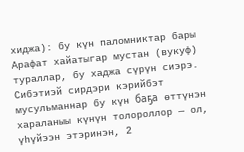хиджа): бу күн паломниктар бары Арафат хайатыгар мустан (вукуф) тураллар, бу хаджа сүрүн сиэрэ. Сибэтиэй сирдэри кэрийбэт мусульманнар бу күн баҕа өттүнэн хараланыы күнүн толороллор — ол, үһүйээн этэринэн, 2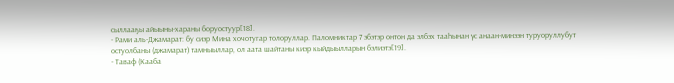сыллааҕы айыыны-хараны боруостуур[18].
- Рами аль-Джамарат: бу сиэр Мина хочотугар толоруллар. Паломниктар 7 эбэтэр онтон да элбэх тааһынан үс анаан-минээн туруоруллубут остуолбаны (джамарат) тамныыллар, ол аата шайтаны киэр кыйдыылларын бэлиэтэ[19].
- Таваф (Кааба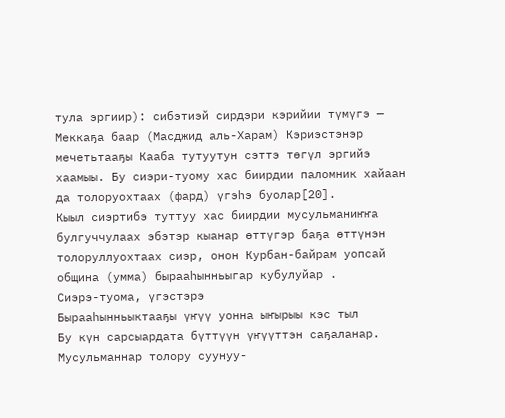тула эргиир): сибэтиэй сирдэри кэрийии түмүгэ — Меккаҕа баар (Масджид аль-Харам) Кэриэстэнэр мечетьтааҕы Кааба тутуутун сэттэ төгүл эргийэ хаамыы. Бу сиэри-туому хас биирдии паломник хайаан да толоруохтаах (фард) үгэһэ буолар[20].
Кыыл сиэртибэ туттуу хас биирдии мусульманиҥҥа булгуччулаах эбэтэр кыанар өттүгэр баҕа өттүнэн толоруллуохтаах сиэр, онон Курбан-байрам уопсай община (умма) бырааһынньыгар кубулуйар .
Сиэрэ-туома, үгэстэрэ
Бырааһынньыктааҕы үҥүү уонна ыҥырыы кэс тыл
Бу күн сарсыардата бүттүүн үҥүүттэн саҕаланар. Мусульманнар толору суунуу-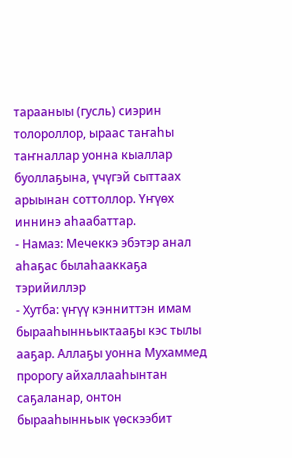тарааныы (гусль) сиэрин толороллор, ыраас таҥаһы таҥналлар уонна кыаллар буоллаҕына, үчүгэй сыттаах арыынан соттоллор. Үҥүөх иннинэ аһаабаттар.
- Намаз: Мечеккэ эбэтэр анал аһаҕас былаһааккаҕа тэрийиллэр
- Хутба: үҥүү кэнниттэн имам бырааһынньыктааҕы кэс тылы ааҕар. Аллаҕы уонна Мухаммед пророгу айхаллааһынтан саҕаланар, онтон бырааһынньык үөскээбит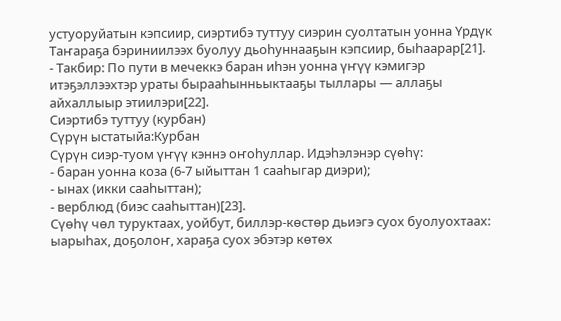устуоруйатын кэпсиир, сиэртибэ туттуу сиэрин суолтатын уонна Үрдүк Таҥараҕа бэриниилээх буолуу дьоһуннааҕын кэпсиир, быһаарар[21].
- Такбир: По пути в мечеккэ баран иһэн уонна үҥүү кэмигэр итэҕэллээхтэр ураты бырааһынньыктааҕы тыллары — аллаҕы айхаллыыр этиилэри[22].
Сиэртибэ туттуу (курбан)
Сүрүн ыстатыйа:Курбан
Сүрүн сиэр-туом үҥүү кэннэ оҥоһуллар. Идэһэлэнэр сүөһү:
- баран уонна коза (6-7 ыйыттан 1 сааһыгар диэри);
- ынах (икки сааһыттан);
- верблюд (биэс сааһыттан)[23].
Сүөһү чөл туруктаах, уойбут, биллэр-көстөр дьиэгэ суох буолуохтаах: ыарыһах, доҕолоҥ, хараҕа суох эбэтэр көтөх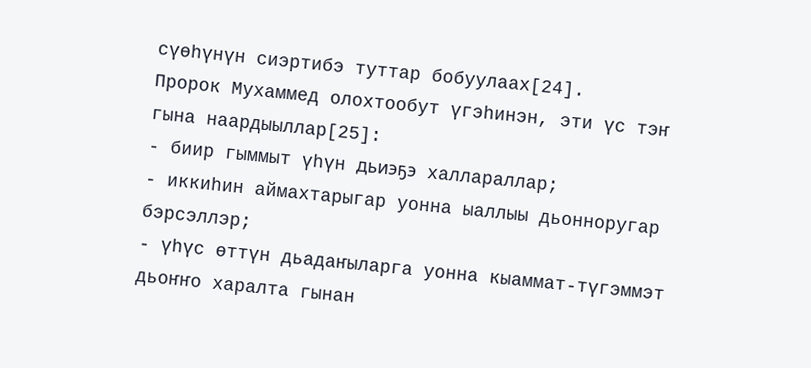сүөһүнүн сиэртибэ туттар бобуулаах[24].
Пророк Мухаммед олохтообут үгэһинэн, эти үс тэҥ гына наардыыллар[25]:
- биир гыммыт үһүн дьиэҕэ халлараллар;
- иккиһин аймахтарыгар уонна ыаллыы дьонноругар бэрсэллэр;
- үһүс өттүн дьадаҥыларга уонна кыаммат-түгэммэт дьоҥҥо харалта гынан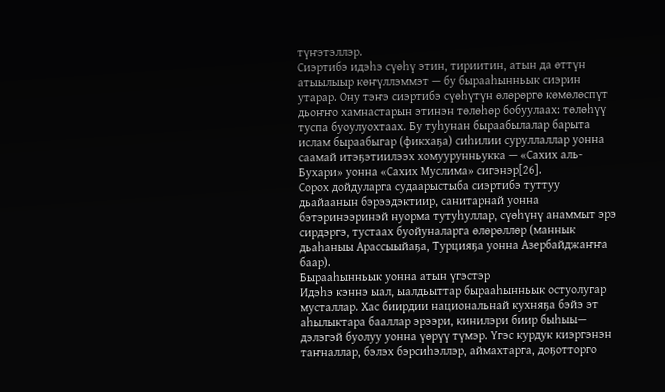түҥэтэллэр.
Сиэртибэ идэһэ сүөһү этин, тириитин, атын да өттүн атыылыыр көҥүллэммэт — бу бырааһынньык сиэрин утарар. Ону тэҥэ сиэртибэ сүөһүтүн өлөрөргө көмөлөспүт дьоҥҥо хамнастарын этинэн төлөһөр бобуулаах: төлөһүү туспа буоулуохтаах. Бу туһунан быраабылалар барыта ислам быраабыгар (фикхаҕа) сиһилии суруллаллар уонна саамай итэҕэтиилээх хомуурунньукка — «Сахих аль-Бухари» уонна «Сахих Муслима» сигэнэр[26].
Сорох дойдуларга судаарыстыба сиэртибэ туттуу дьайаанын бэрээдэктиир, санитарнай уонна бэтэринээринэй нуорма тутуһуллар, сүөһүнү анаммыт эрэ сирдэргэ, тустаах буойуналарга өлөрөллөр (маннык дьаһаныы Арассыыйаҕа, Турцияҕа уонна Азербайджаҥҥа баар).
Бырааһынньык уонна атын үгэстэр
Идэһэ кэннэ ыал, ыалдьыттар бырааһынньык остуолугар мусталлар. Хас биирдии национальнай кухняҕа бэйэ эт аһылыктара бааллар эрээри, кинилэри биир быһыы— дэлэгэй буолуу уонна үөрүү түмэр. Үгэс курдук киэргэнэн таҥналлар, бэлэх бэрсиһэллэр, аймахтарга, доҕотторго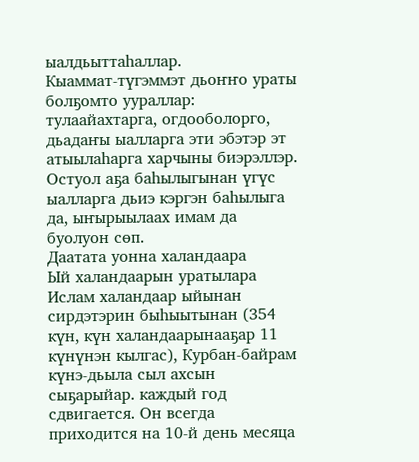ыалдьыттаһаллар.
Кыаммат-түгэммэт дьоҥҥо ураты болҕомто уураллар: тулаайахтарга, огдооболорго, дьадаҥы ыалларга эти эбэтэр эт атыылаһарга харчыны биэрэллэр. Остуол аҕа баһылыгынан үгүс ыалларга дьиэ кэргэн баһылыга да, ыҥырыылаах имам да буолуон сөп.
Даатата уонна халандаара
Ый халандаарын уратылара
Ислам халандаар ыйынан сирдэтэрин быһыытынан (354 күн, күн халандаарынааҕар 11 күнүнэн кылгас), Курбан-байрам күнэ-дьыла сыл ахсын сыҕарыйар. каждый год сдвигается. Он всегда приходится на 10-й день месяца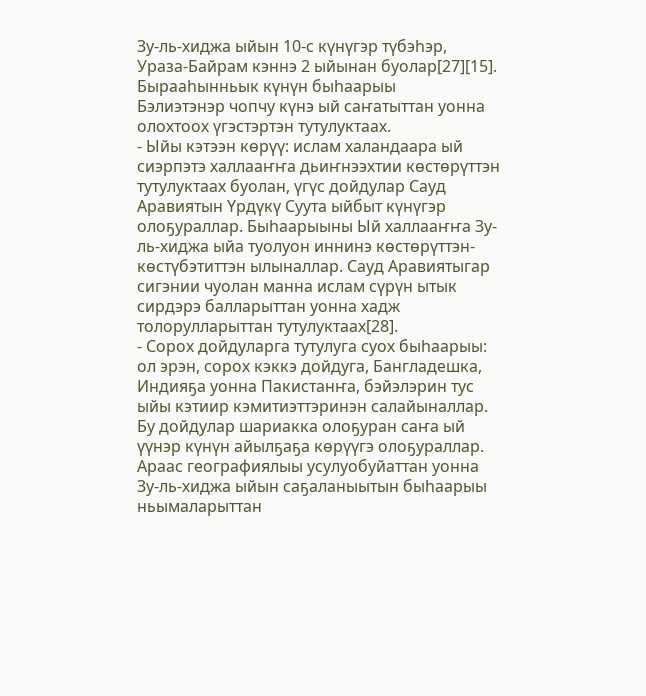Зу-ль-хиджа ыйын 10-с күнүгэр түбэһэр, Ураза-Байрам кэннэ 2 ыйынан буолар[27][15].
Бырааһынньык күнүн быһаарыы
Бэлиэтэнэр чопчу күнэ ый саҥатыттан уонна олохтоох үгэстэртэн тутулуктаах.
- Ыйы кэтээн көрүү: ислам халандаара ый сиэрпэтэ халлааҥҥа дьиҥнээхтии көстөрүттэн тутулуктаах буолан, үгүс дойдулар Сауд Аравиятын Үрдүкү Суута ыйбыт күнүгэр олоҕураллар. Быһаарыыны Ый халлааҥҥа Зу-ль-хиджа ыйа туолуон иннинэ көстөрүттэн-көстүбэтиттэн ылыналлар. Сауд Аравиятыгар сигэнии чуолан манна ислам сүрүн ытык сирдэрэ балларыттан уонна хадж толорулларыттан тутулуктаах[28].
- Сорох дойдуларга тутулуга суох быһаарыы: ол эрэн, сорох кэккэ дойдуга, Бангладешка, Индияҕа уонна Пакистанҥа, бэйэлэрин тус ыйы кэтиир кэмитиэттэринэн салайыналлар. Бу дойдулар шариакка олоҕуран саҥа ый үүнэр күнүн айылҕаҕа көрүүгэ олоҕураллар. Араас географиялыы усулуобуйаттан уонна Зу-ль-хиджа ыйын саҕаланыытын быһаарыы ньымаларыттан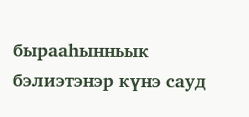бырааһынньык бэлиэтэнэр күнэ сауд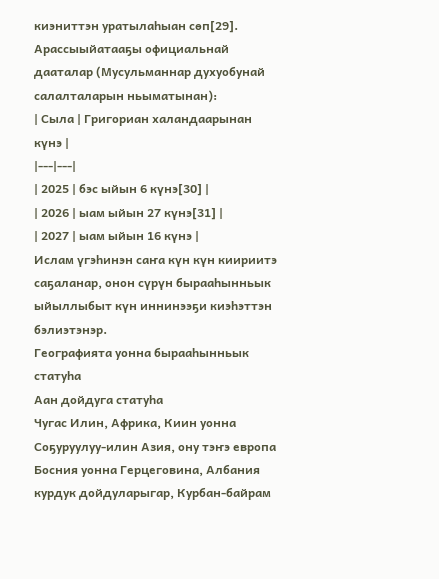киэниттэн уратылаһыан сөп[29].
Арассыыйатааҕы официальнай дааталар (Мусульманнар духуобунай салалталарын ньыматынан):
| Сыла | Григориан халандаарынан күнэ |
|---|---|
| 2025 | бэс ыйын 6 күнэ[30] |
| 2026 | ыам ыйын 27 күнэ[31] |
| 2027 | ыам ыйын 16 күнэ |
Ислам үгэһинэн саҥа күн күн киириитэ саҕаланар, онон сүрүн бырааһынньык ыйыллыбыт күн иннинээҕи киэһэттэн бэлиэтэнэр.
Географията уонна бырааһынньык статуһа
Аан дойдуга статуһа
Чугас Илин, Африка, Киин уонна Соҕуруулуу-илин Азия, ону тэҥэ европа Босния уонна Герцеговина, Албания курдук дойдуларыгар, Курбан-байрам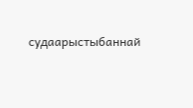судаарыстыбаннай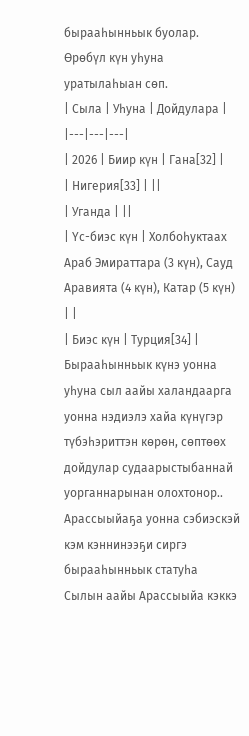бырааһынньык буолар. Өрөбүл күн уһуна уратылаһыан сөп.
| Сыла | Уһуна | Дойдулара |
|---|---|---|
| 2026 | Биир күн | Гана[32] |
| Нигерия[33] | ||
| Уганда | ||
| Үс-биэс күн | Холбоһуктаах Араб Эмираттара (3 күн), Сауд Аравията (4 күн), Катар (5 күн) | |
| Биэс күн | Турция[34] |
Бырааһынньык күнэ уонна уһуна сыл аайы халандаарга уонна нэдиэлэ хайа күнүгэр түбэһэриттэн көрөн, сөптөөх дойдулар судаарыстыбаннай уорганнарынан олохтонор..
Арассыыйаҕа уонна сэбиэскэй кэм кэннинээҕи сиргэ бырааһынньык статуһа
Сылын аайы Арассыыйа кэккэ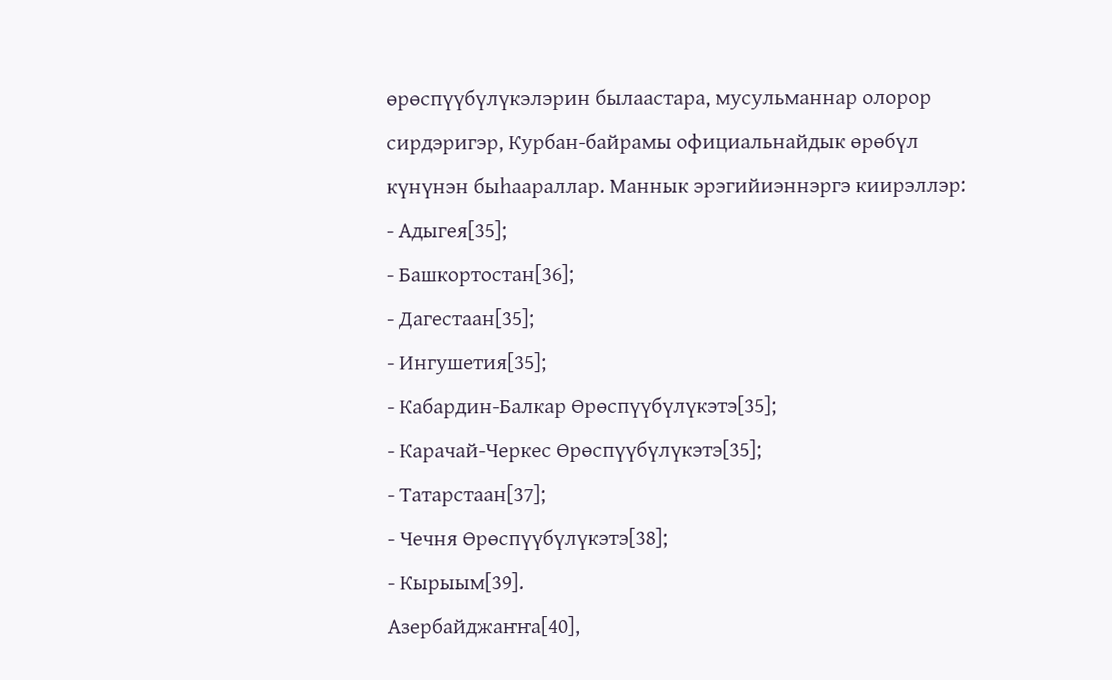өрөспүүбүлүкэлэрин былаастара, мусульманнар олорор сирдэригэр, Курбан-байрамы официальнайдык өрөбүл күнүнэн быһаараллар. Маннык эрэгийиэннэргэ киирэллэр:
- Адыгея[35];
- Башкортостан[36];
- Дагестаан[35];
- Ингушетия[35];
- Кабардин-Балкар Өрөспүүбүлүкэтэ[35];
- Карачай-Черкес Өрөспүүбүлүкэтэ[35];
- Татарстаан[37];
- Чечня Өрөспүүбүлүкэтэ[38];
- Кырыым[39].
Азербайджаҥҥа[40],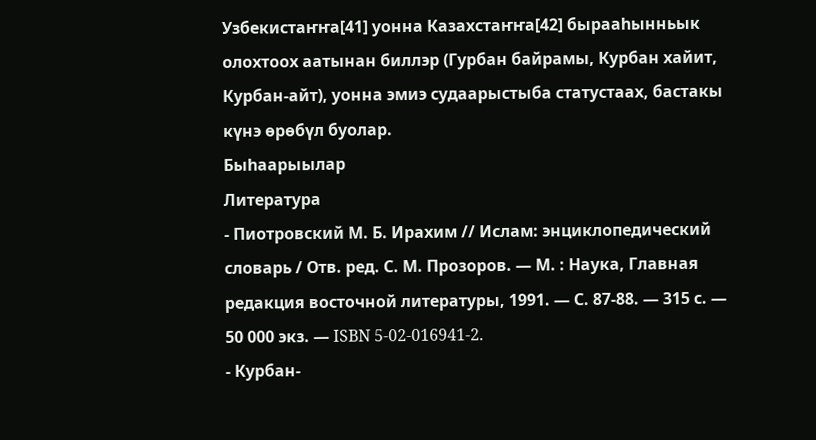Узбекистаҥҥа[41] уонна Казахстаҥҥа[42] бырааһынньык олохтоох аатынан биллэр (Гурбан байрамы, Курбан хайит, Курбан-айт), уонна эмиэ судаарыстыба статустаах, бастакы күнэ өрөбүл буолар.
Быһаарыылар
Литература
- Пиотровский М. Б. Ирахим // Ислам: энциклопедический словарь / Отв. ред. С. М. Прозоров. — М. : Наука, Главная редакция восточной литературы, 1991. — С. 87-88. — 315 с. — 50 000 экз. — ISBN 5-02-016941-2.
- Курбан-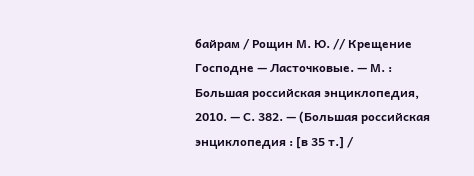байрам / Рощин М. Ю. // Крещение Господне — Ласточковые. — М. : Большая российская энциклопедия, 2010. — С. 382. — (Большая российская энциклопедия : [в 35 т.] /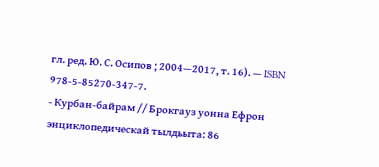гл. ред. Ю. С. Осипов ; 2004—2017, т. 16). — ISBN 978-5-85270-347-7.
- Курбан-байрам // Брокгауз уонна Ефрон энциклопедическай тылдьыта: 86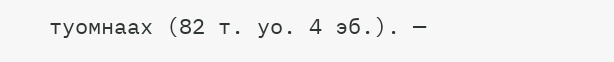туомнаах (82 т. уо. 4 эб.). —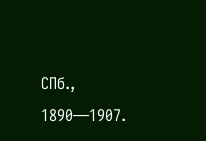СПб., 1890—1907.